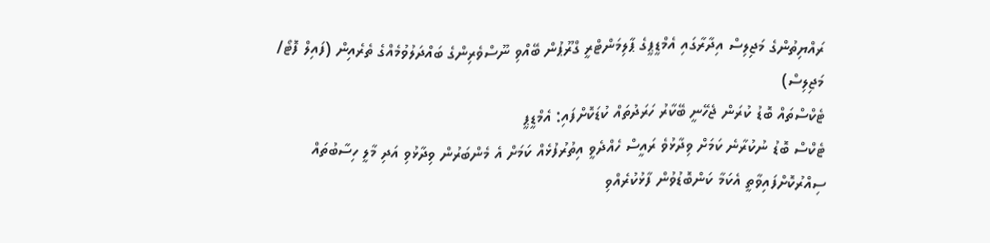ރައްޔިތުންގެ މަޖިލިސް އިދާރާގައި އެމްޑީޕީގެ ޕާލިމަންޓްރީ ގްރޫޕުން ބޭއްވި ނޫސްވެރިންގެ ބައްދަލުވުމެއްގެ ތެރެއިން (ފައިލް ފޮޓޯ/ މަޖިލިސް)
ޓެކްސްތައް ބޮޑު ކުރަން ޖެހޭނީ ބޭކާރު ހަރަދުތައް ކުޑަކޮށްފައި: އެމްޑީޕީ
ޓެކްސް ބޮޑު ނުކުރާނެ ކަމަށް ވިދާޅުވެ ރައީސް ހެއްދެވީ އިތުރުފުޅެއް ކަމަށް އެ މެންބަރުން ވިދާޅުވި އަދި މާލީ ހިސާބުތައް ސިއްރުކޮށްފައިވާތީ އެކަމާ ކަންބޮޑުވުން ފާޅުކުރެއްވި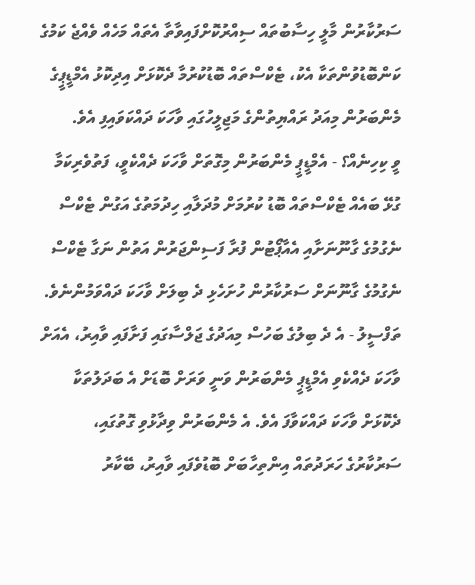ސަރުކާރުން މާލީ ހިސާބުތައް ސިއްރުކޮށްފައިވާތާ އެތައް މަހެއް ވެއްޖެ ކަމުގެ ކަންބޮޑުވުންތަކާ އެކު، ޓެކްސްތައް ބޮޑުކުރުމާ ދެކޮޅަށް އިދިކޮޅު އެމްޑީޕީގެ މެންބަރުން މިއަދު ރައްޔިތުންގެ މަޖިލީހުގައި ވާހަކަ ދައްކަވައިފި އެވެ.
ވީ ކިހިނެއް؟ - އެމްޑީޕީ މެންބަރުން މިގޮތަށް ވާހަކަ ދެއްކެވީ، ފަތުވެރިކަމާ ގުޅޭ ބައެއް ޓެކްސްތައް ބޮޑު ކުރުމަށް މުދަލާއި ހިދުމަތުގެ އަގުން ޓެކްސް ނެގުމުގެ ގާނޫނަށާއި އެއާޕޯޓުން ފުރާ ފަސިންޖަރުން އަތުން ނަގާ ޓެކްސް ނެގުމުގެ ގާނޫނަށް ސަރުކާރުން ހުށަހެޅި ދެ ބިލަށް ވާހަކަ ދައްވަމުންނެވެ.
ތަފްސީލު - އެ ދެ ބިލުގެ ބަހުސް މިއަދުގެ ޖަލްސާގައި ފަށާފައި ވާއިރު، އެއަށް ވާހަކަ ދެއްކެވި އެމްޑީޕީ މެންބަރުން ވަނީ ވަރަށް ބޮޑަށް އެ ބަދަލުތަކާ ދެކޮޅަށް ވާހަކަ ދައްކަވާފަ އެވެ. އެ މެންބަރުން ވިދާޅުވި ގޮތުގައި، ސަރުކާރުގެ ހަރަދުތައް އިންތިހާބަށް ބޮޑުވެފައި ވާއިރު، ބޭކާރު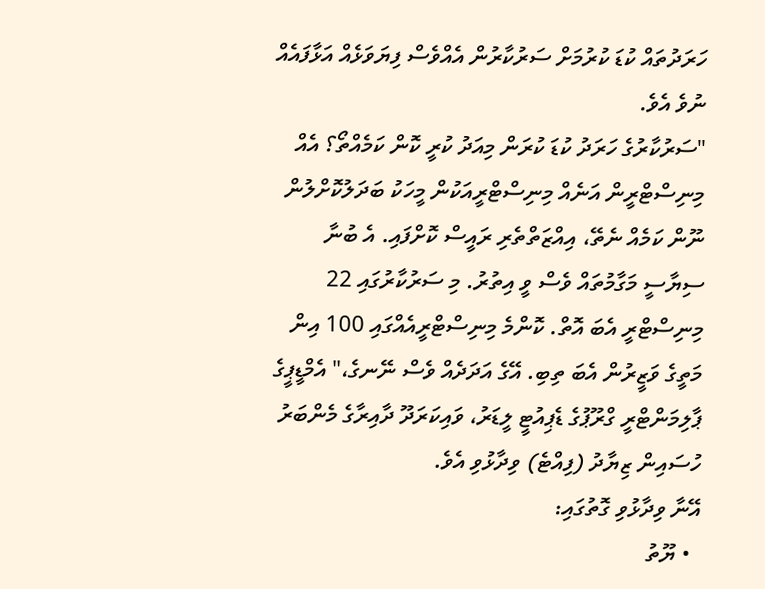ހަރަދުތައް ކުޑަ ކުރުމަށް ސަރުކާރުން އެއްވެސް ފިޔަވަޅެއް އަޅާފައެއް ނުވެ އެވެ.
"ސަރުކާރުގެ ހަރަދު ކުޑަ ކުރަން މިއަދު ކުރީ ކޮން ކަމެއްތޯ؟ އެއް މިނިސްޓްރީން އަނެއް މިނިސްޓްރީއަކުން މީހަކު ބަދަލުކޮށްލުން ނޫން ކަމެއް ނެތޭ، އިއްޒަތްތެރި ރައީސް ކޮށްފައި. އެ ބުނާ ސިޔާސީ މަގާމުތައް ވެސް ވީ އިތުރު. މި ސަރުކާރުގައި 22 މިނިސްޓްރީ އެބަ އޮތް. ކޮންމެ މިނިސްޓްރީއެއްގައި 100 އިން މަތީގެ ވަޒީރުން އެބަ ތިބި. އޭގެ އަދަދެއް ވެސް ނޭނގެ،" އެމްޑީޕީގެ ޕާލިމަންޓްރީ ގްރޫޕުގެ ޑެޕިއުޓީ ލީޑަރު، ވައިކަރަދޫ ދާއިރާގެ މެންބަރު ހުސައިން ޒިޔާދު (ފިއްޓެ) ވިދާޅުވި އެވެ.
އޭނާ ވިދާޅުވި ގޮތުގައި:
  • ޔޫތު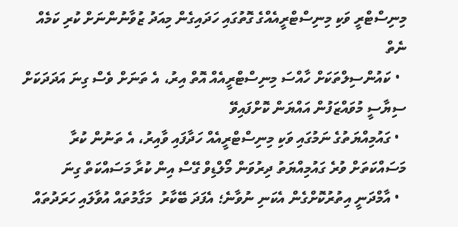މިނިސްޓްރީ ވަކި މިނިސްޓްރީއެއްގެ ގޮތުގައި ހަދައިގެން މިއަދު ޒުވާނުންނަށް ކުރި ކަމެއް ނެތް
  • ކައުންސިލްތަކަށް ހާއްސަ މިނިސްޓްރީއެއް އޮތް އިރު، އެ ތަނަށް ވެސް ގިނަ އަދަދަކަށް ސިޔާސީ މުވައްޒަފުން އައްޔަން ކޮށްފައިވޭ
  • ގައުމިއްޔަތުގެ ނަމުގައި ވަކި މިނިސްޓްރީއެއް ހަދާފައި ވާއިރު، އެ ތަނުން ކުރާ މަސައްކަތަށް ވުރެ ގައުމިއްޔަތު ދިރުވަން މޯލްޑިވް ގޭސް އިން ކުރާ މަސައްކަތް ގިނަ
  • އާމްދަނީ އިތުރުކޮށްގެން އެކަނި ނުވާނެ؛ އެފަދަ ބޭކާރު  މަގާމުތައް އުވާލައި ހަރަދުތައް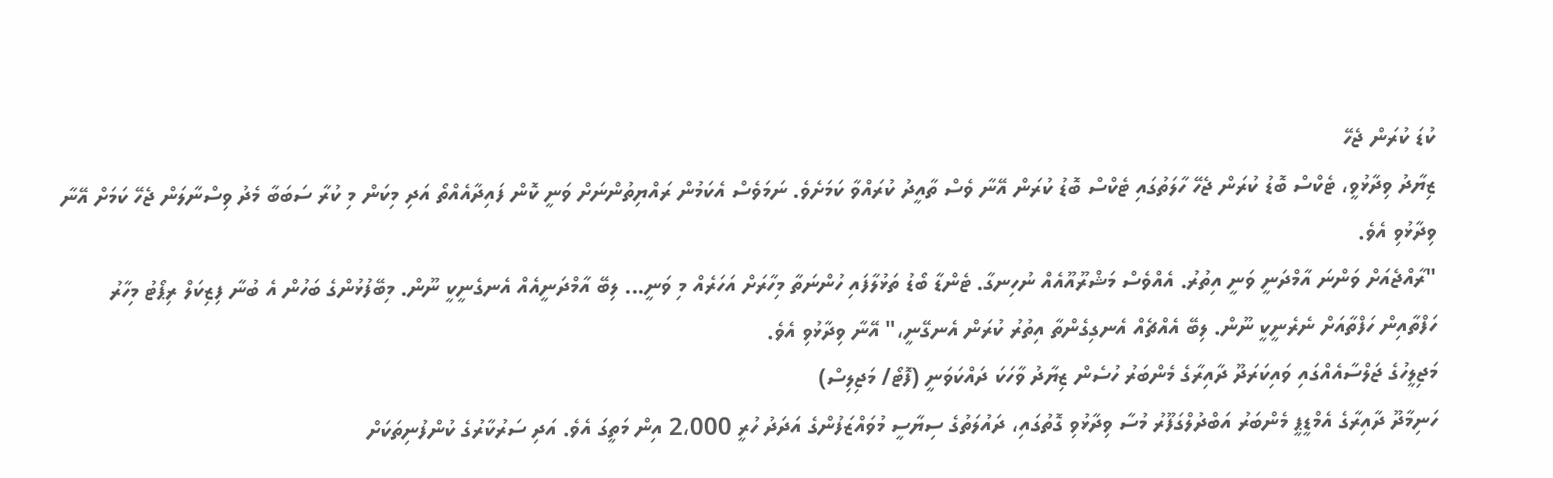ކުޑަ ކުރަން ޖެހޭ
ޒިޔާދު ވިދާޅުވީ، ޓެކްސް ބޮޑު ކުރަން ޖެހޭ ހާލަތުގައި ޓެކްސް ބޮޑު ކުރަން އޭނާ ވެސް ތާއީދު ކުރައްވާ ކަމަށެވެ. ނަމަވެސް އެކަމުން ރައްޔިތުންނަށް ވަނީ ކޮން ފައިދާއެއްތޯ އަދި މިކަން މި ކުރާ ސަބަބާ މެދު ވިސްނާލަން ޖެހޭ ކަމަށް އޭނާ ވިދާޅުވި އެވެ.
"ރާއްޖެއަށް ވަންނަ އާމްދަނީ ވަނީ އިތުރު. އެއްވެސް މަޝްރޫއޫއެއް ނުހިނގާ. ޓެންޑާ ބޯޑު ތަޅުލާފައި ހުންނަތާ މިހާރަށް އަހަރެއް މި ވަނީ... ލިބޭ އާމްދަނީއެއް އެނގެނީކީ ނޫން. މިބޭފުޅުންގެ ބަހުން އެ ބުނާ ފިޒިކަލް ރިޕޯޓު މިހާރު ހަފްތާއިން ހަފްތާއަށް ނެރެނީކީ ނޫން. ލިބޭ އެއްޗެއް އެނގިގެންތާ އިތުރު ކުރަން އެނގޭނީ،" އޭނާ ވިދާޅުވި އެވެ.
މަޖިލީހުގެ ޖަލްސާއެއްގައި ވައިކަރަދޫ ދާއިރާގެ މެންބަރު ހުސެން ޒިޔާދު ވާހަކަ ދައްކަވަނީ (ފޮޓޯ/ މަޖިލިސް)
ހަނިމާދޫ ދާއިރާގެ އެމްޑީޕީ މެންބަރު އަބްދުލްގަފޫރު މުސާ ވިދާޅުވި ގޮތުގައި، ދައުލަތުގެ ސިޔާސީ މުވައްޒަފުންގެ އަދަދު ހުރީ 2،000 އިން މަތީގަ އެވެ. އަދި ސަރުކާރުގެ ކުންފުނިތަކަށް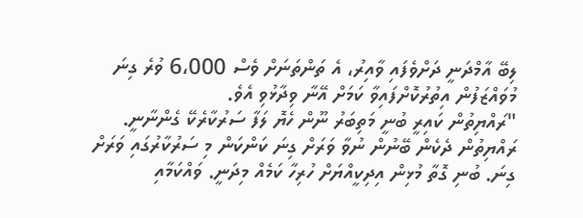ލިބޭ އާމްދަނީ ދަށްވެފައި ވާއިރު، އެ ތަންތަނަށް ވެސް 6،000 ވުރެ ގިނަ މުވައްޒަފުން އިތުރުކޮށްފައިވާ ކަމަށް އޭނާ ވިދާޅުވި އެވެ.
"ރައްޔިތުން ކައިރީ ބުނީ މަތިބަރު ނޫން ހެޔޮ ލަފާ ސަރުކާރެކޭ ގެންނާނީ. ރައްޔިތުން ދެކެން ބޭނުން ނުވާ ވަރަށް ގިނަ ކަންކަން މި ސަރުކާރުގައި ވަރަށް ގިނަ. ބުނި ގޮތާ މުޅިން އިދިކީއްޔަށް ހުރިހާ ކަމެއް މިދަނީ. ވައްކަމާއި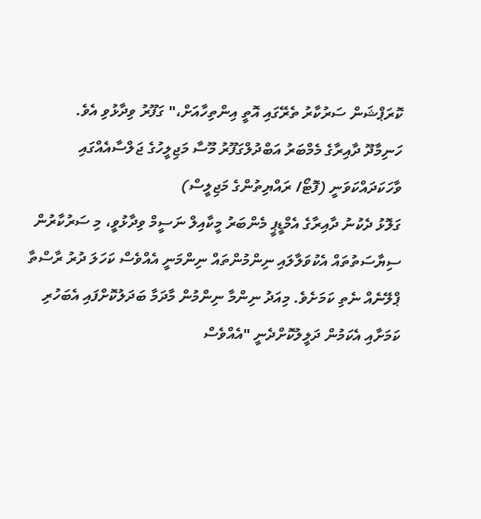ކޮރަޕްޝަން ސަރުކާރު ތެރޭގައި އޮތީ އިންތިހާއަށް،" ގަފޫރު ވިދާޅުވި އެވެ.
ހަނިމާދޫ ދާއިރާގެ މެމްބަރު އަބްދުލްގަފޫރު މޫސާ މަޖިލީހުގެ ޖަލްސާއެއްގައި ވާހަކަދައްކަވަނީ (ފޮޓޯ/ ރައްޔިތުންގެ މަޖިލީސް)
ގަލޮޅު ދެކުނު ދާއިރާގެ އެމްޑީޕީ މެންބަރު މީކާއިލް ނަސީމް ވިދާޅުވީ، މި ސަރުކާރުން ސިޔާސަތުތައް އެކުވަލާލައި ނިންމުންތައް ނިންމަނީ އެއްވެސް ކަހަލަ ދުރު ރާސްތާ ޕްލޭނެއް ނެތި ކަމަށެވެ. މިއަދު ނިންމާ ނިންމުން މާދަމާ ބަދަލުކޮށްފައި އެބަހުރި ކަމަށާއި އެކަމުން ދަލީލުކޮށްދެނީ "އެއްވެސް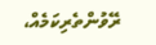ރޭވުންތެރިކަމެއް،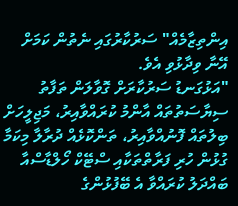އިންތިޒާމެއް" ސަރުކާރުގައި ނެތުން ކަމަށް އޭނާ ވިދާޅުވި އެވެ.
"އަޅުގަނޑު ސަރުކާރަށް ގޮވާލަން ތަފާތު ސިޔާސަތުތައް އާންމު ކުރައްވާއިރު، މަޖިލީހަށް ބިލުތައް ފޮނުއްވާއިރު، ތަންކޮޅެއް ދުރާލާ މިކަމާ ގުޅުން ހުރި ފަރާތްތަކާއި ސްޓޭކް ހޯލްޑާސްއާ ބައްދަލު ކުރައްވާ އެ ބޭފުޅުންގެ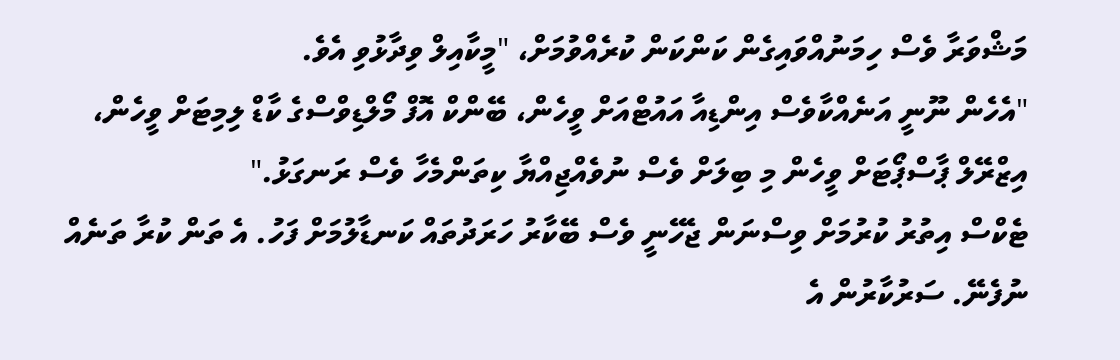މަޝްވަރާ ވެސް ހިމަނުއްވައިގެން ކަންކަން ކުރެއްވުމަށް، "މީކާއިލް ވިދާޅުވި އެވެ.
"އެހެން ނޫނީ އަނެއްކާވެސް އިންޑިއާ އައުޓްއަށް ވީހެން، ބޭންކް އޮފް މޯލްޑިވްސްގެ ކާޑް ލިމިޓަށް ވީހެން، އިޒްރޭލް ޕާސްޕޯޓަށް ވީހެން މި ބިލަށް ވެސް ނުވެއްޖިއްޔާ ކިތަންމެހާ ވެސް ރަނގަޅު."
ޓެކްސް އިތުރު ކުރުމަށް ވިސްނަން ޖެހޭނީ ވެސް ބޭކާރު ހަރަދުތައް ކަނޑާލުމަށް ފަހު. އެ ތަން ކުރާ ތަނެއް ނުފެނޭ. ސަރުކާރުން އެ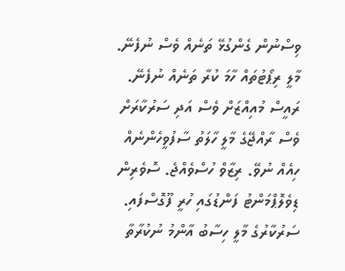ވިސްނުން ގެންގުޅޭ ތަނެއް ވެސް ނުފެނޭ. މާލީ ރިޕޯޓުތައް ހާމަ ކުރާ ތަނެއް ނުފެނޭ. ރައީސް މުއިއްޒަށް ވެސް އަދި ސަރުކާރަށް ވެސް ރާއްޖޭގެ މާލީ ހާލަތު ސާފުވީހެންނެއް ހިއެއް ނުވޭ. ރިޒާވް ހުސްވެއްޖެ. ސޮވެރިން ޑިވެލޮޕްމަންޓު ފަންޑުގައި ހުރީ ފޫގޮސްފައި. ސަރުކާރުގެ މާލީ ހިސާބު އާންމު ނުކުރާތާ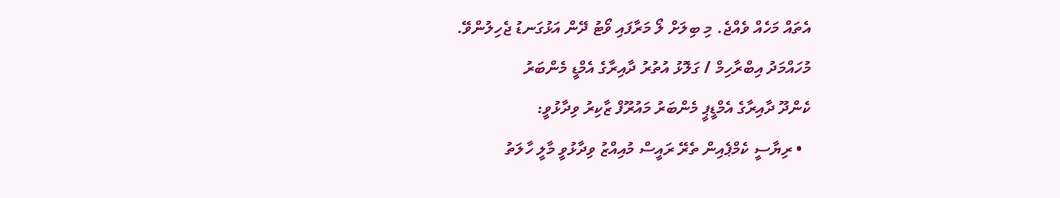އެތައް މަހެއް ވެއްޖެ. މި ބިލަށް ލޯ މަރާފައި ވޯޓު ދޭން އަޅުގަނޑު ޖެހިލުންވޭ.
މުހައްމަދު އިބްރާހިމް / ގަލޮޅު އުތުރު ދާއިރާގެ އެމްޑީ މެންބަރު
ކެންދޫ ދާއިރާގެ އެމްޑީޕީ މެންބަރު މައުރޫފް ޒާކިރު ވިދާޅުވީ:
  • ރިޔާސީ ކެމްޕެއިން ތެރޭ ރައީސް މުއިއްޒު ވިދާޅުވީ މާލީ ހާލަތު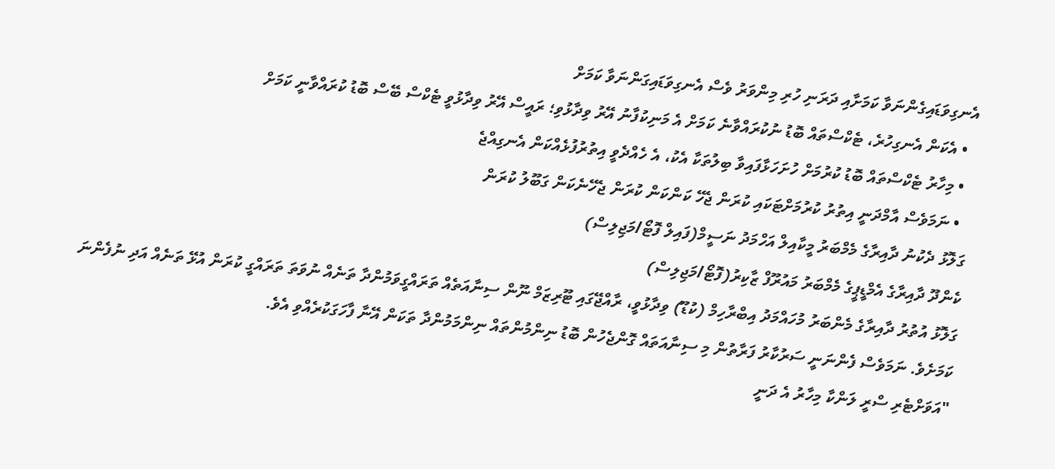އެނގިވަޑައިގެންނަވާ ކަމަށާއި ދަރަނި ހުރި މިންވަރު ވެސް އެނގިވަޑައިގަންނަވާ ކަމަށް
  • އެކަން އެނގިހުރެ، ޓެކްސްތައް ބޮޑު ނުކުރައްވާނެ ކަމަށް އެ މަނިކުފާނު އޭރު ވިދާޅުވި؛ ރައީސް އޭރު ވިދާޅުވީ ޓެކްސް ބޭސް ބޮޑު ކުރައްވާނީ ކަމަށް
  • މިހާރު ޓެކްސްތައް ބޮޑު ކުރުމަށް ހުށަހަޅާފައިވާ ބިލުތަކާ އެކު، އެ ހެއްދެވީ އިތުރުފުޅެއްކަން އެނގިއްޖެ
  • ނަމަވެސް އާމްދަނީ އިތުރު ކުރުމަށްޓަކައި ކުރަން ޖެހޭ ކަންކަން ކުރަން ޖެހޭނެކަން ގަބޫލު ކުރަން
ގަލޮޅު ދެކުނު ދާއިރާގެ މެމްބަރު މީކާއިލް އަހްމަދު ނަސީމް(ފައިލް ފޮޓޯ/މަޖިލިސް)
ކެންދޫ ދާއިރާގެ އެމްޑީޕީގެ މެމްބަރު މައުރޫފް ޒާކިރު(ފޮޓޯ/މަޖިލިސް)
ގަލޮޅު އުތުރު ދާއިރާގެ މެންބަރު މުހައްމަދު އިބްރާހިމް (ކުޑޫ) ވިދާޅުވީ، ރާއްޖޭގައި ޓޫރިޒަމް ނޫން ސިނާއަތެއް ތަރައްގީވަމުންދާ ތަނެއް ނުވަތަ ތަރައްގީ ކުރަން އުޅޭ ތަނެއް އަދި ނުފެންނަ ކަމަށެވެ. ނަމަވެސް ފެންނަނީ ސަރުކާރު ފަރާތުން މި ސިނާއަތައް ގޮންޖެހުން ބޮޑު ނިންމުންތައް ނިންމަމުންދާ ތަކަން އޭނާ ފާހަގަކުރެއްވި އެވެ.
"އަވަށްޓެރި ސްރީ ލަންކާ މިހާރު އެ ދަނީ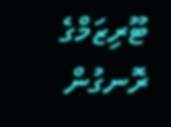ޓޫރިޒަމްގެ ރޮނގުން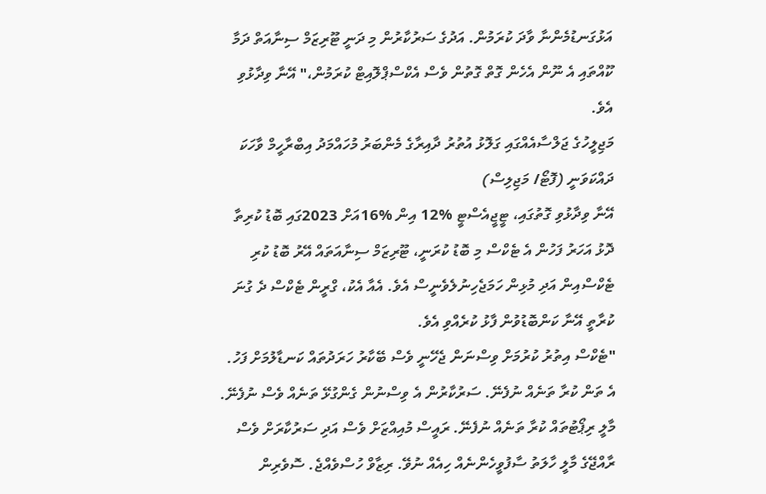އަޅުގަނޑުމެންނާ ވާދަ ކުރަމުން. އަދުގެ ސަރުކާރުން މި ދަނީ ޓޫރިޒަމް ސިނާއަތް ދަމާ ކޫއްތައި އެ ނޫން އެހެން ގޮތް ގޮތުން ވެސް އެކްސްޕްލޮއިޓް ކުރަމުން،" އޭނާ ވިދާޅުވި އެވެ.
މަޖިލީހުގެ ޖަލްސާއެއްގައި ގަލޮޅު އުތުރު ދާއިރާގެ މެންބަރު މުހައްމަދު އިބްރާހީމް ވާހަކަ ދައްކަވަނީ (ފޮޓޯ/ މަޖިލިސް)
އޭނާ ވިދާޅުވި ގޮތުގައި، ޓީޖީއެސްޓީ %12 އިން %16އަށް 2023ގައި ބޮޑު ކުރިތާ ދޮޅު އަހަރު ފަހުން އެ ޓެކްސް މި ބޮޑު ކުރަނީ، ޓޫރިޒަމް ސިނާއަތައް އޭރު ބޮޑު ކުރި ޓެކްސްއިން އަދި މުޅިން ހަމަޖެހިނުލެވެނީސް އެވެ. އެއާ އެކު، ގްރީން ޓެކްސް ދެ ގުނަ ކުރާތީ އޭނާ ކަންބޮޑުވުން ފާޅު ކުރެއްވި އެވެ.
"ޓެކްސް އިތުރު ކުރުމަށް ވިސްނަން ޖެހޭނީ ވެސް ބޭކާރު ހަރަދުތައް ކަނޑާލުމަށް ފަހު. އެ ތަން ކުރާ ތަނެއް ނުފެނޭ. ސަރުކާރުން އެ ވިސްނުން ގެންގުޅޭ ތަނެއް ވެސް ނުފެނޭ. މާލީ ރިޕޯޓުތައް ކުރާ ތަނެއް ނުފެނޭ. ރައީސް މުއިއްޒަށް ވެސް އަދި ސަރުކާރަށް ވެސް ރާއްޖޭގެ މާލީ ހާލަތު ސާފުވީހެންނެއް ހިއެއް ނުވޭ. ރިޒާވް ހުސްވެއްޖެ. ސޮވެރިން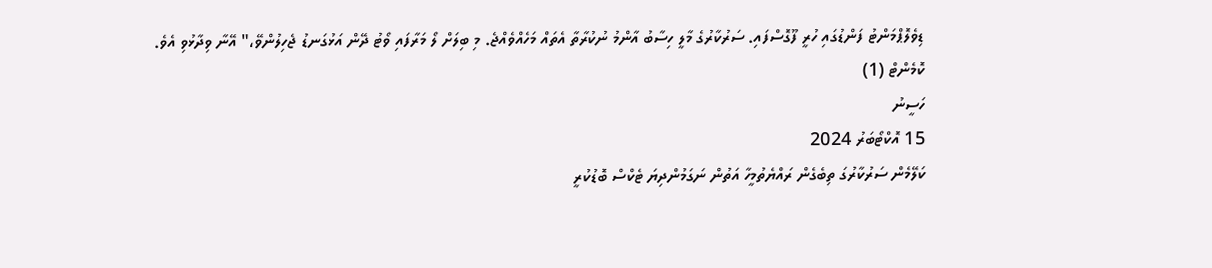ޑިވެލޮޕްމަންޓު ފަންޑުގައި ހުރީ ފޫގޮސްފައި. ސަރުކާރުގެ މާލީ ހިސާބު އާންމު ނުކުރާތާ އެތައް މަހެއްވެއްޖެ. މި ބިލަށް ލޯ މަރާފައި ވޯޓު ދޭން އަޅުގަނޑު ޖެހިލުންވޭ،" އޭނާ ވިދާޅުވި އެވެ.
ކޮމެންޓް (1)
ހަސީނު
15 އޮކްޓޯބަރު 2024
ކަލޭމެން ސަރުކާރުގަ ތިބެގެން ރައްޔެތުމީހާ އަތުން ނަގަމުންދިޔަ ޓެކްސް ބޮޑުކުރީ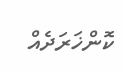ކޮންޚަރަދެއް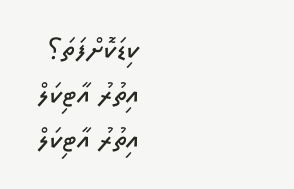ކިޑަކޮށްފަތަ؟
އިތުރު އާޓިކަލް
އިތުރު އާޓިކަލް